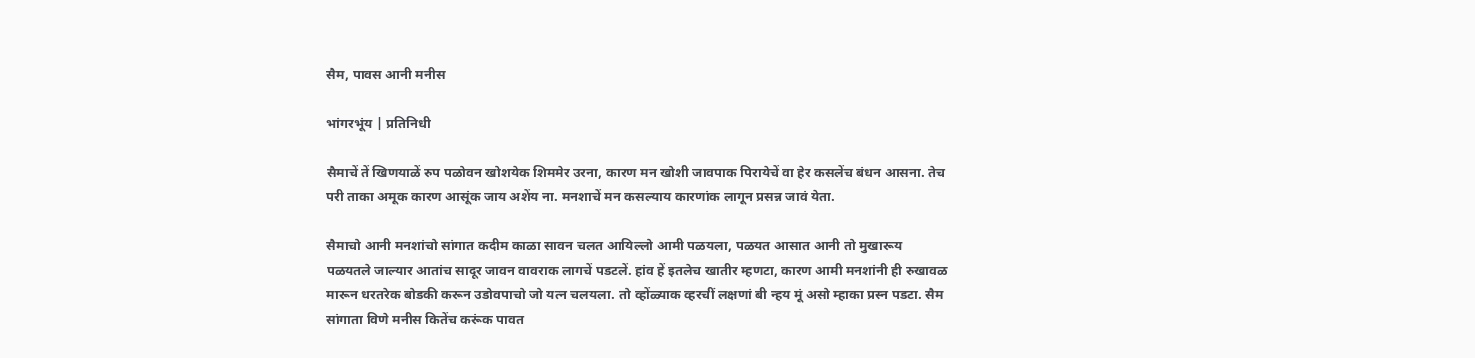सैम, पावस आनी मनीस

भांगरभूंय | प्रतिनिधी

सैमाचें तें खिणयाळें रुप पळोवन खोशयेक शिममेर उरना, कारण मन खोशी जावपाक पिरायेचें वा हेर कसलेंच बंधन आसना. तेच परी ताका अमूक कारण आसूंक जाय अशेंय ना. मनशाचें मन कसल्याय कारणांक लागून प्रसन्न जावं येता.

सैमाचो आनी मनशांचो सांगात कदीम काळा सावन चलत आयिल्लो आमी पळयला, पळयत आसात आनी तो मुखारूय
पळयतले जाल्यार आतांच सादूर जावन वावराक लागचें पडटलें. हांव हें इतलेच खातीर म्हणटा, कारण आमी मनशांनी ही रुखावळ मारून धरतरेक बोडकी करून उडोवपाचो जो यत्न चलयला. तो व्होंळ्याक व्हरचीं लक्षणां बी न्हय मूं असो म्हाका प्रस्न पडटा. सैम सांगाता विणे मनीस कितेंच करूंक पावत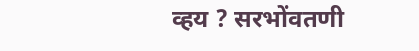व्हय ? सरभोंवतणी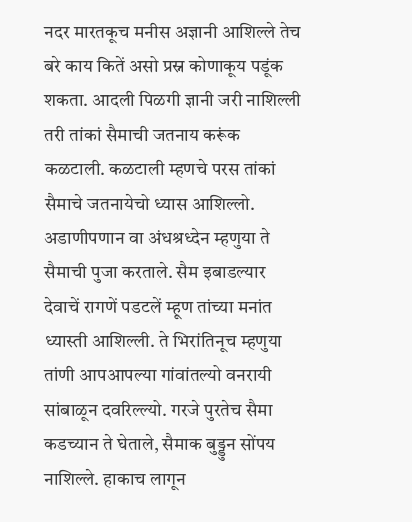नदर मारतकूच मनीस अज्ञानी आशिल्ले तेच बरे काय कितें असो प्रस्न कोणाकूय पडूंक शकता. आदली पिळगी ज्ञानी जरी नाशिल्ली तरी तांकां सैमाची जतनाय करूंक कळटाली. कळटाली म्हणचे परस तांकां सैमाचे जतनायेचो ध्यास आशिल्लो. अडाणीपणान वा अंधश्रध्देन म्हणुया ते सैमाची पुजा करताले. सैम इबाडल्यार देवाचें रागणें पडटलें म्हूण तांच्या मनांत ध्यास्ती आशिल्ली. ते भिरांतिनूच म्हणुया तांणी आपआपल्या गांवांतल्यो वनरायी सांबाळून दवरिल्ल्यो. गरजे पुरतेच सैमा कडच्यान ते घेताले, सैमाक बुड्डुन सोंपय नाशिल्ले. हाकाच लागून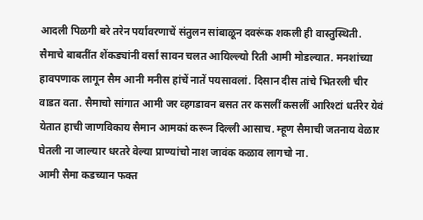आदली पिळगी बरे तरेन पर्यावरणाचें संतुलन सांबाळून दवरूंक शकली ही वास्तुस्थिती.
सैमाचे बाबतींत शेंकड्यांनी वर्सां सावन चलत आयिल्ल्यो रिती आमी मोडल्यात. मनशांच्या हावपणाक लागून सैम आनी मनीस हांचें नातें पयसावलां. दिसान दीस तांचे भितरली चीर वाडत वता. सैमाचो सांगात आमी जर व्हगडावन बसत तर कसलीं कसलीं आरिश्टां धर्तरेर येवं येतात हाची जाणविकाय सैमान आमकां करून दिल्ली आसाच. म्हूण सैमाची जतनाय वेळार घेतली ना जाल्यार धरतरे वेल्या प्राण्यांचो नाश जावंक कळाव लागचो ना.
आमी सैमा कडच्यान फक्त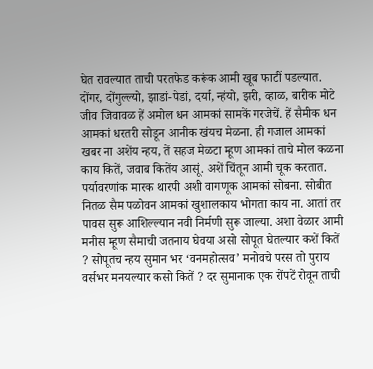घेत रावल्यात ताची परतफेड करूंक आमी खूब फाटीं पडल्यात. दोंगर, दोंगुल्ल्यो, झाडां-पेडां, दर्या, न्हंयो, झरी, व्हाळ, बारीक मोटे जीव जिवावळ हें अमोल धन आमकां सामकें गरजेचें. हें सैमीक धन आमकां धरतरी सोडून आनीक खंयच मेळना. ही गजाल आमकां खबर ना अशेंय न्हय, तें सहज मेळटा म्हूण आमकां ताचे मोल कळना काय कितें, जवाब कितेंय आसूं. अशें चिंतून आमी चूक करतात. पर्यावरणांक मारक थारपी अशी वागणूक आमकां सोबना. सोबीत नितळ सैम पळोवन आमकां खुशालकाय भोगता काय ना. आतां तर पावस सुरू आशिल्ल्यान नवी निर्मणी सुरू जाल्या. अशा वेळार आमी मनीस म्हूण सैमाची जतनाय घेवया असो सोपूत घेतल्यार कशें कितें ? सोपूतच न्हय सुमान भर ‘वनमहोत्सव’ मनोवचे परस तो पुराय वर्सभर मनयल्यार कसो कितें ? दर सुमानाक एक रोंपटें रोवून ताची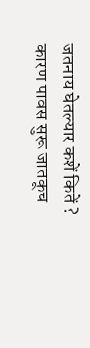जतनाय घेतल्यार कशें कितें ? कारण पावस सुरू जातकूच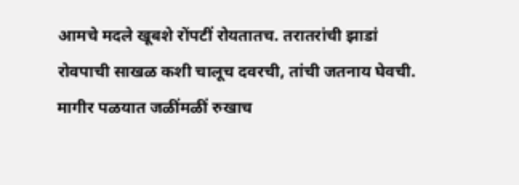आमचे मदले खूबशे रोंपटीं रोयतातच. तरातरांची झाडां रोवपाची साखळ कशी चालूच दवरची, तांची जतनाय घेवची. मागीर पळयात जळींमळीं रुखाच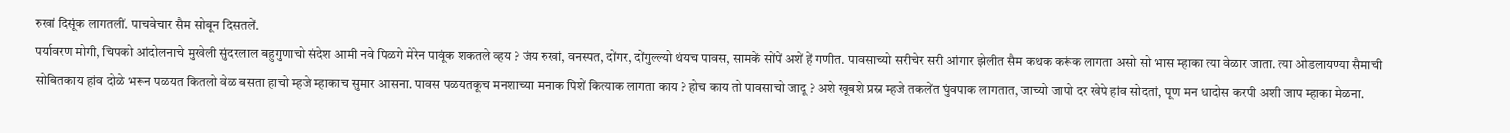रुखां दिसूंक लागतलीं. पाचवेचार सैम सोबून दिसतलें.
पर्यावरण मोगी, चिपको आंदोलनाचे मुखेली सुंदरलाल बहुगुणाचो संदेश आमी नवे पिळगे मेरेन पावूंक शकतले व्हय ? जंय रुखां, वनस्पत, दोंगर, दोंगुल्ल्यो थंयच पावस, सामकें सोंपें अशें हें गणीत. पावसाच्यो सरीचेर सरी आंगार झेलीत सैम कथक करूंक लागता असो सो भास म्हाका त्या वेळार जाता. त्या ओडलायण्या सैमाची सोबितकाय हांव दोळे भरून पळयत कितलो वेळ बसता हाचो म्हजे म्हाकाच सुमार आसना. पावस पळयतकूच मनशाच्या मनाक पिशें कित्याक लागता काय ? होच काय तो पावसाचो जादू ? अशे खूबशे प्रस्न म्हजे तकलेंत घुंवपाक लागतात, जाच्यो जापो दर खेपे हांव सोदतां, पूण मन धादोस करपी अशी जाप म्हाका मेळना.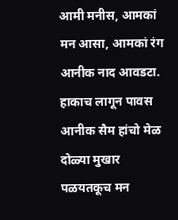आमी मनीस, आमकां मन आसा, आमकां रंग आनीक नाद आवडटा. हाकाच लागून पावस आनीक सैम हांचो मेळ दोळ्या मुखार पळयतकूच मन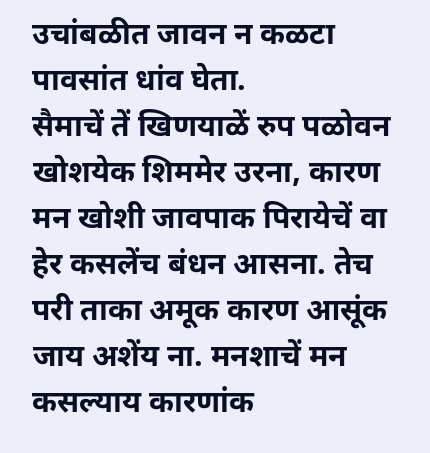उचांबळीत जावन न कळटा पावसांत धांव घेता.
सैमाचें तें खिणयाळें रुप पळोवन खोशयेक शिममेर उरना, कारण मन खोशी जावपाक पिरायेचें वा हेर कसलेंच बंधन आसना. तेच परी ताका अमूक कारण आसूंक जाय अशेंय ना. मनशाचें मन कसल्याय कारणांक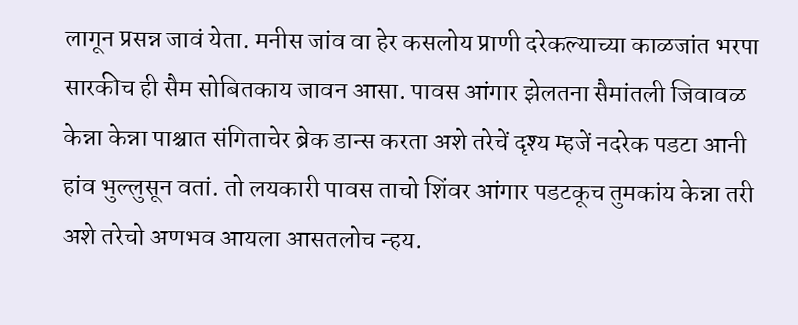लागून प्रसन्न जावं येता. मनीस जांव वा हेर कसलोय प्राणी दरेकल्याच्या काळजांत भरपा सारकीच ही सैम सोबितकाय जावन आसा. पावस आंगार झेलतना सैमांतली जिवावळ केन्ना केन्ना पाश्चात संगिताचेर ब्रेक डान्स करता अशे तरेचें दृश्य म्हजें नदरेक पडटा आनी हांव भुल्लुसून वतां. तो लयकारी पावस ताचो शिंवर आंगार पडटकूच तुमकांय केन्ना तरी अशे तरेचो अणभव आयला आसतलोच न्हय.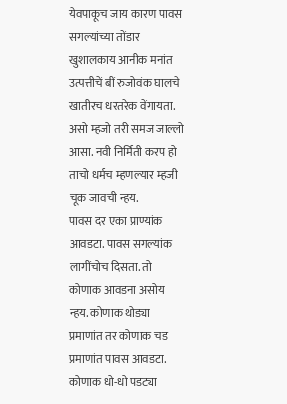येवपाकूच जाय कारण पावस सगल्यांच्या तोंडार खुशालकाय आनीक मनांत उत्पत्तीचें बीं रुजोवंक घालचे खातीरच धरतरेक वेंगायता. असो म्हजो तरी समज जाल्लो आसा. नवी निर्मिती करप हो ताचो धर्मच म्हणल्यार म्हजी चूक जावची न्हय.
पावस दर एका प्राण्यांक आवडटा. पावस सगल्यांक लागींचोच दिसता. तो कोणाक आवडना असोय न्हय. कोणाक थोड्या प्रमाणांत तर कोणाक चड प्रमाणांत पावस आवडटा. कोणाक धो-धो पडट्या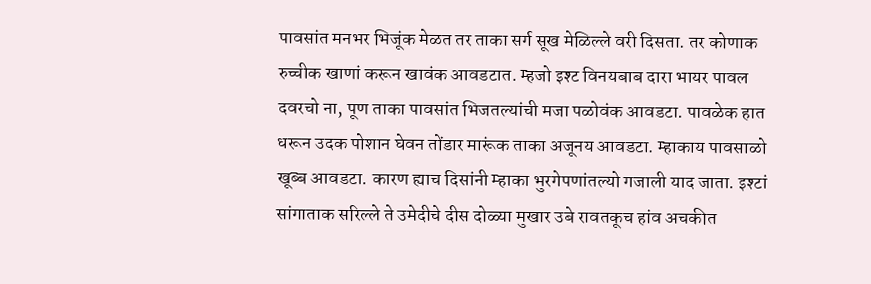पावसांत मनभर भिजूंक मेळत तर ताका सर्ग सूख मेळिल्ले वरी दिसता. तर कोणाक रुच्चीक खाणां करून खावंक आवडटात. म्हजो इश्ट विनयबाब दारा भायर पावल दवरचो ना, पूण ताका पावसांत भिजतल्यांची मजा पळोवंक आवडटा. पावळेक हात धरून उदक पोशान घेवन तोंडार मारूंक ताका अजूनय आवडटा. म्हाकाय पावसाळो खूब्ब आवडटा. कारण ह्याच दिसांनी म्हाका भुरगेपणांतल्यो गजाली याद जाता. इश्टां सांगाताक सरिल्ले ते उमेदीचे दीस दोळ्या मुखार उबे रावतकूच हांव अचकीत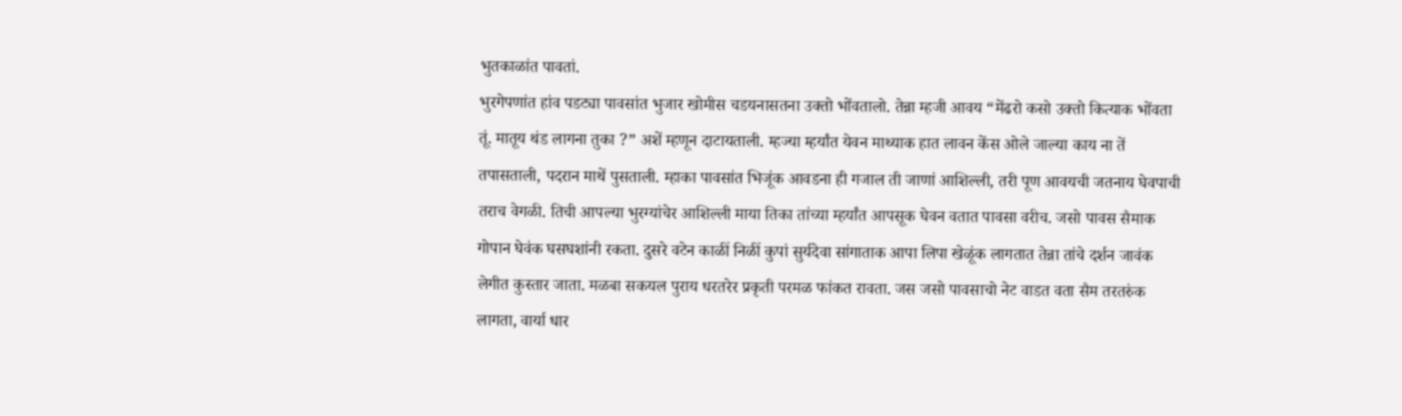भुतकाळांत पावतां.
भुरगेपणांत हांव पडट्या पावसांत भुजार खोमीस चडयनासतना उक्तो भोंवतालो. तेन्ना म्हजी आवय “मेंढरो कसो उक्तो कित्याक भोंवता तूं. मातूय थंड लागना तुका ?” अशें म्हणून दाटायताली. म्हज्या म्हर्यांत येवन माथ्याक हात लावन केंस ओले जाल्या काय ना तें तपासताली, पदरान माथें पुसताली. म्हाका पावसांत भिजूंक आवडना ही गजाल ती जाणां आशिल्ली, तरी पूण आवयची जतनाय घेवपाची तराच वेगळी. तिची आपल्या भुरग्यांचेर आशिल्ली माया तिका तांच्या म्हर्यांत आपसूक घेवन वतात पावसा वरीच. जसो पावस सैमाक गोपान घेवंक घसघशांनी रकता. दुसरे वटेन काळीं निळीं कुपां सुर्यदेवा सांगाताक आपा लिपा खेळूंक लागतात तेन्ना तांचे दर्शन जावंक लेगीत कुस्तार जाता. मळबा सकयल पुराय धरतरेर प्रकृती परमळ फांकत रावता. जस जसो पावसाचो नेट वाडत वता सैम तरतरुंक लागता, वार्या धार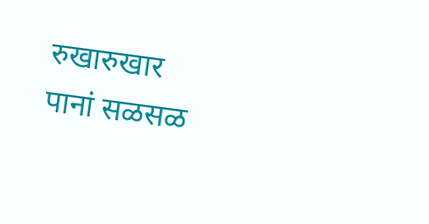रुखारुखार पानां सळसळ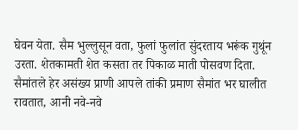घेवन येता. सैम भुल्लुसून वता, फुलां फुलांत सुंदरताय भरूंक गुथूंन उरता. शेतकामती शेत कसता तर पिकाळ माती पोसवण दिता. सैमांतले हेर असंख्य प्राणी आपले तांकी प्रमाण सैमांत भर घालीत रावतात, आनी नवे-नवे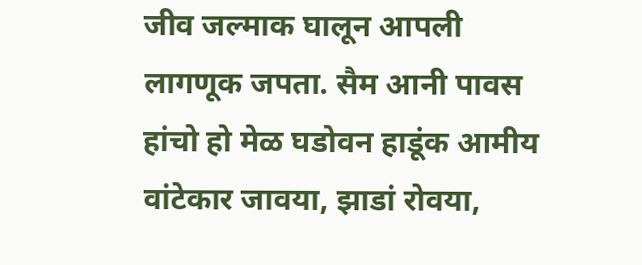जीव जल्माक घालून आपली लागणूक जपता. सैम आनी पावस हांचो हो मेळ घडोवन हाडूंक आमीय वांटेकार जावया, झाडां रोवया,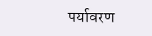पर्यावरण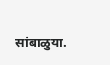सांबाळुया.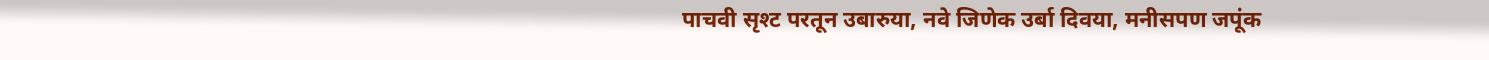पाचवी सृश्ट परतून उबारुया, नवे जिणेक उर्बा दिवया, मनीसपण जपूंक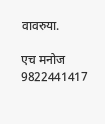वावरुया.

एच मनोज
9822441417